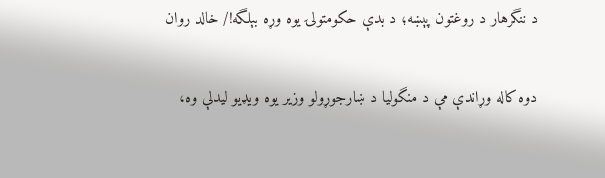د ننگرهار د روغتون پېښه؛ د بدې حکومتولۍ یوه وړه بېلگه!/ خالد روان

دوه کاله وړاندې مې د منگولیا د ښارجوړولو وزیر یوه ویډیو لیدلې وه،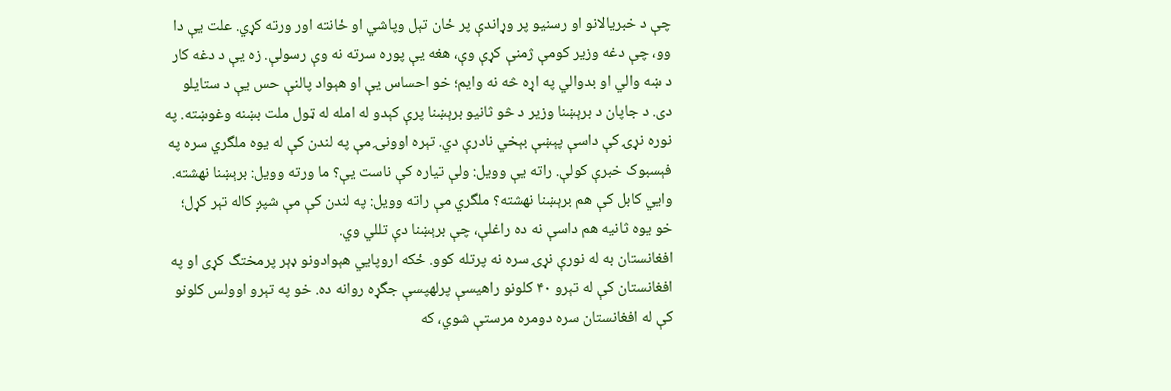چې د خبریالانو او رسنیو پر وړاندې پر ځان تېل وپاشي او ځانته اور ورته کړي. علت یې دا وو، چې دغه وزیر کومې ژمنې کړې وې، هغه یې پوره سرته نه وې رسولې. زه یې د دغه کار د ښه والي او بدوالي په اړه څه نه وایم؛ خو احساس یې او هېواد پالنې حس یې د ستایلو دی. د جاپان د برېښنا وزیر د څو ثانیو برېښنا پرې کېدو له امله له ټول ملت بښنه وغوښته. په نوره نړۍ کې داسې پېښې بېخي نادرې دي. تېره اوونۍ مې په لندن کې له یوه ملگري سره په فېسبوک خبرې کولې. راته یې وویل: ولې تیاره کې ناست یې؟ ما ورته وویل: برېښنا نهشته. وايي کابل کې هم برېښنا نهشته؟ ملگري مې راته وویل: په لندن کې مې شپږ کاله تېر کړل؛ خو یوه ثانیه هم داسې نه ده راغلې، چې برېښنا دې تللي وي.
افغانستان به له نورې نړۍ سره نه پرتله کوو. ځکه اروپايي هېوادونو ډېر پرمختگ کړی او په افغانستان کې له تېرو ۴۰ کلونو راهیسې پرلهپسې جگړه روانه ده. خو په تېرو اوولس کلونو کې له افغانستان سره دومره مرستې شوي، که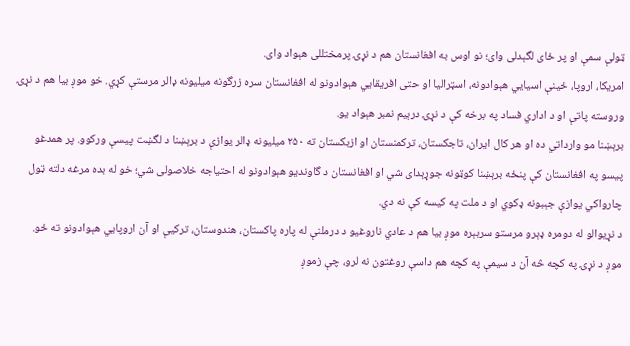ټولې سمې او پر ځای لگېدلی وای؛ نو اوس به افغانستان هم د نړۍ پرمختللی هېواد وای.
امریکا، اروپا، ځینې اسیايي هېوادونه، اسټرالیا او حتی افریقايي هېوادونو له افغانستان سره زرگونه میلیونه ډالر مرستې کړي. خو موږ بیا هم د نړۍ وروسته پاتې او د اداري فساد په برخه کې د نړۍ درېیم نمبر هېواد یو.
برېښنا مو وارداتي ده او هر کال ایران، تاجکستان، ترکمنستان او ازبکستان ته ۲۵۰ میلیونه ډالر یوازې د برېښنا د لگښت پیسې ورکوو. پر همدغو پیسو په افغانستان کې پنځه برېښنا کوټونه جوړېدای شي او افغانستان د گاوندیو هېوادونو له احتیاجه خلاصولی شي؛ خو له بده مرغه دلته ټول چارواکي یوازې جېبونه ډکوي او د ملت په کیسه کې نه دي.
د نړیوالو له دومره ډېرو مرستو سربېره موږ بیا هم د عادي ناروغیو د درملنې له پاره پاکستان، هندوستان، ترکیې او آن اروپايي هېوادونو ته ځو. موږ د نړۍ په کچه څه آن د سیمې په کچه هم داسې روغتون نه لرو، چې زموږ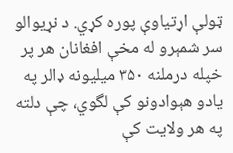ټولې اړتیاوې پوره کړي. د نړیوالو سر شمېرو له مخې افغانان هر پر خپله درملنه ۳۵۰ میلیونه ډالر په یادو هېوادونو کې لگوي، چې دلته په هر ولایت کې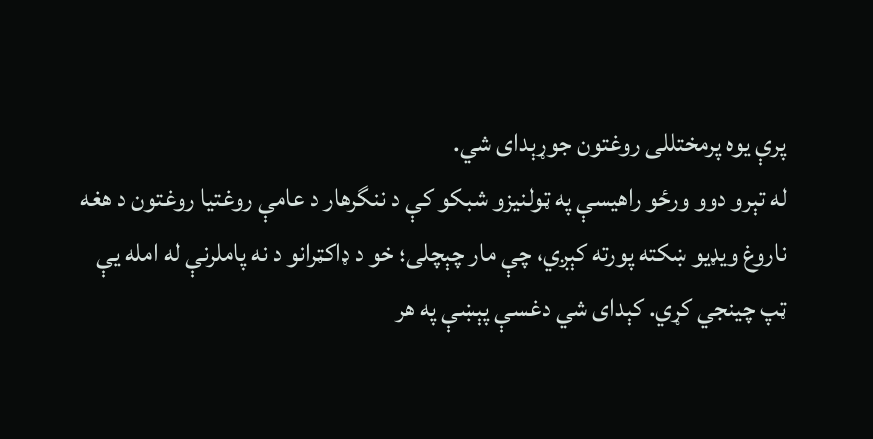پرې یوه پرمختللی روغتون جوړېدای شي.
له تېرو دوو ورځو راهیسې په ټولنیزو شبکو کې د ننگرهار د عامې روغتیا روغتون د هغه ناروغ ویډیو ښکته پورته کېږي، چې مار چېچلی؛ خو د ډاکټرانو د نه پاملرنې له امله یې ټپ چینجي کړي. کېدای شي دغسې پېښې په هر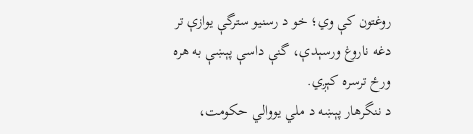روغتون کې وي؛ خو د رسنیو سترگې یوازې تر دغه ناروغ ورسېدې، گنې داسې پېښې به هره ورځ ترسره کېږي.
د ننگرهار پېښه د ملي یووالي حکومت،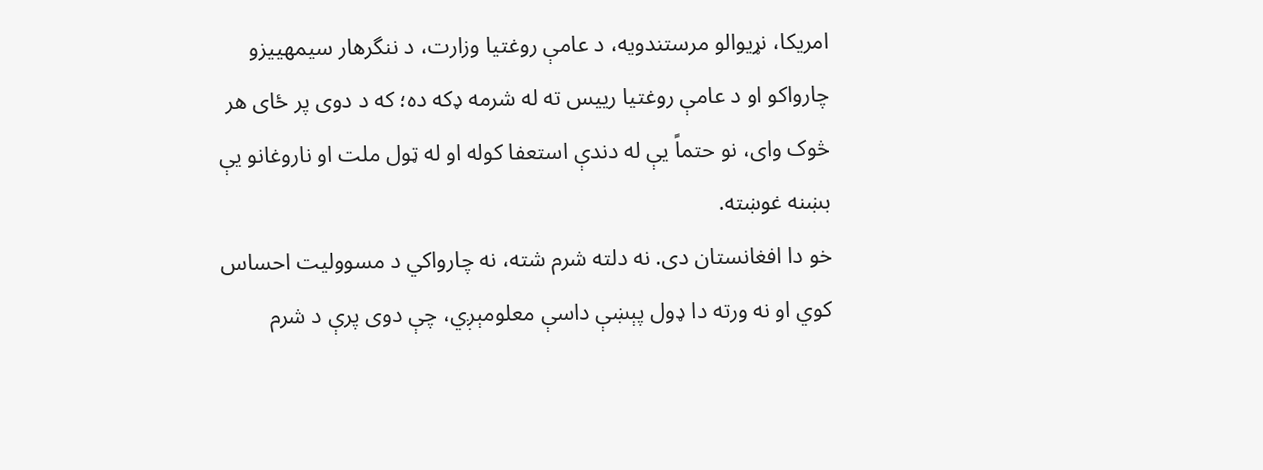امریکا، نړیوالو مرستندویه، د عامې روغتیا وزارت، د ننگرهار سیمهییزو چارواکو او د عامې روغتیا رییس ته له شرمه ډکه ده؛ که د دوی پر ځای هر څوک وای، نو حتماً یې له دندې استعفا کوله او له ټول ملت او ناروغانو یې بښنه غوښته.
خو دا افغانستان دی. نه دلته شرم شته، نه چارواکي د مسوولیت احساس کوي او نه ورته دا ډول پېښې داسې معلومېږي، چې دوی پرې د شرم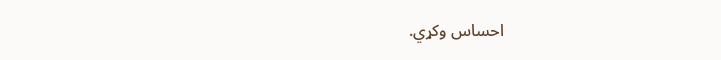احساس وکړي.